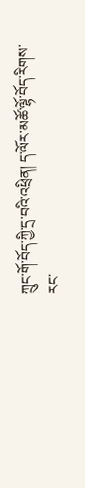ཀྲུང་གོ་བོད་ཀྱི་དྲ་བའི་འཕྲིན། ད་ལོར་མཚོ་ལྷོ་བོད་རིགས་རང་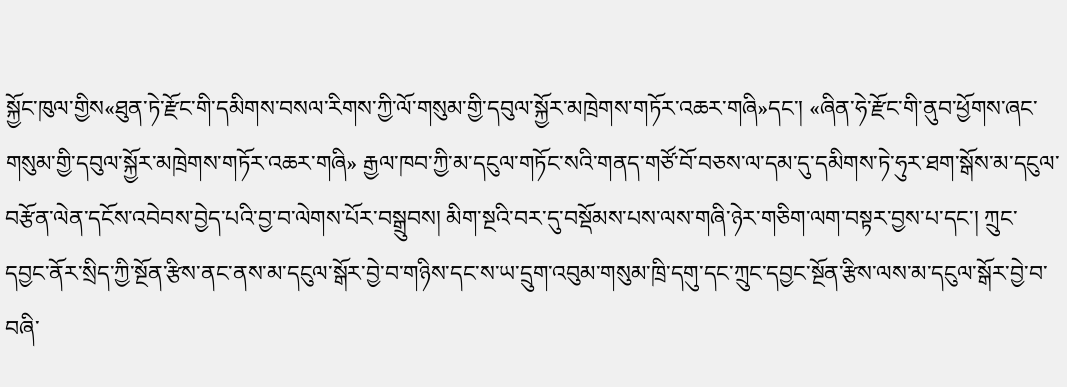སྐྱོང་ཁུལ་གྱིས«ཐུན་ཏེ་རྫོང་གི་དམིགས་བསལ་རིགས་ཀྱི་ལོ་གསུམ་གྱི་དབུལ་སྐྱོར་མཁྲེགས་གཏོར་འཆར་གཞི»དང་། «ཞིན་ཧེ་རྫོང་གི་ནུབ་ཕྱོགས་ཞང་གསུམ་གྱི་དབུལ་སྐྱོར་མཁྲེགས་གཏོར་འཆར་གཞི» རྒྱལ་ཁབ་ཀྱི་མ་དངུལ་གཏོང་སའི་གནད་གཙོ་བོ་བཅས་ལ་དམ་དུ་དམིགས་ཏེ་ཧུར་ཐག་སྒོས་མ་དངུལ་བརྩོན་ལེན་དངོས་འབེབས་བྱེད་པའི་བྱ་བ་ལེགས་པོར་བསྒྲུབས། མིག་སྔའི་བར་དུ་བསྡོམས་པས་ལས་གཞི་ཉེར་གཅིག་ལག་བསྟར་བྱས་པ་དང་། ཀྲུང་དབྱང་ནོར་སྲིད་ཀྱི་སྔོན་རྩིས་ནང་ནས་མ་དངུལ་སྒོར་བྱེ་བ་གཉིས་དང་ས་ཡ་དྲུག་འབུམ་གསུམ་ཁྲི་དགུ་དང་ཀྲུང་དབྱང་སྔོན་རྩིས་ལས་མ་དངུལ་སྒོར་བྱེ་བ་བཞི་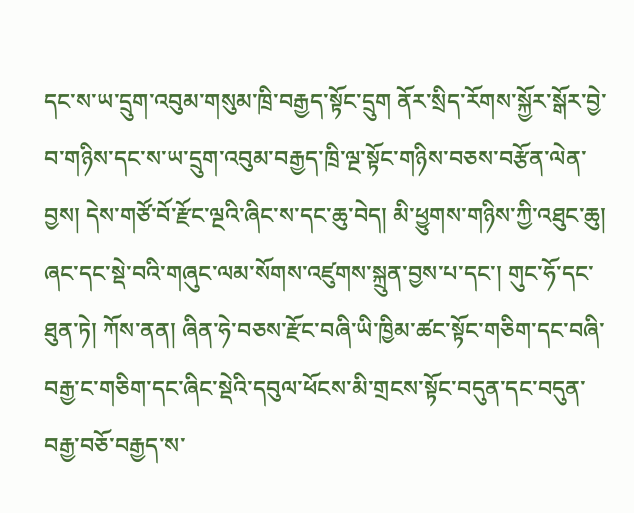དང་ས་ཡ་དྲུག་འབུམ་གསུམ་ཁྲི་བརྒྱད་སྟོང་དྲུག ནོར་སྲིད་རོགས་སྐྱོར་སྒོར་བྱེ་བ་གཉིས་དང་ས་ཡ་དྲུག་འབུམ་བརྒྱད་ཁྲི་ལྔ་སྟོང་གཉིས་བཅས་བརྩོན་ལེན་བྱས། དེས་གཙོ་བོ་རྫོང་ལྔའི་ཞིང་ས་དང་ཆུ་བེད། མི་ཕྱུགས་གཉིས་ཀྱི་འཐུང་ཆུ། ཞང་དང་སྡེ་བའི་གཞུང་ལམ་སོགས་འཛུགས་སྐྲུན་བྱས་པ་དང་། གུང་ཧོ་དང་ཐུན་ཏེ། ཀོས་ནན། ཞིན་ཧེ་བཅས་རྫོང་བཞི་ཡི་ཁྱིམ་ཚང་སྟོང་གཅིག་དང་བཞི་བརྒྱ་ང་གཅིག་དང་ཞིང་སྡེའི་དབུལ་ཕོངས་མི་གྲངས་སྟོང་བདུན་དང་བདུན་བརྒྱ་བཅོ་བརྒྱད་ས་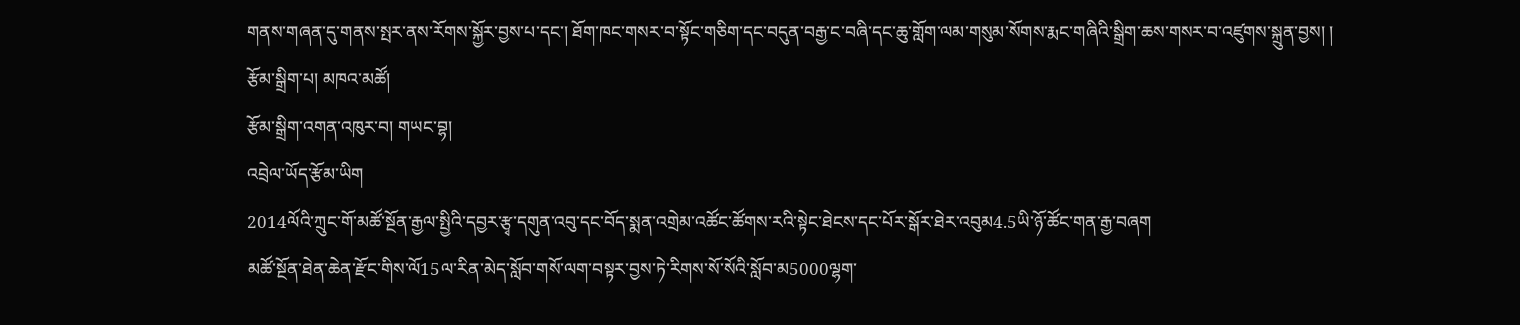གནས་གཞན་དུ་གནས་སྤར་ནས་རོགས་སྐྱོར་བྱས་པ་དང་། ཐོག་ཁང་གསར་བ་སྟོང་གཅིག་དང་བདུན་བརྒྱ་ང་བཞི་དང་ཆུ་གློག་ལམ་གསུམ་སོགས་རྨང་གཞིའི་སྒྲིག་ཆས་གསར་བ་འཛུགས་སྐྲུན་བྱས། །
རྩོམ་སྒྲིག་པ། མཁའ་མཚོ།
རྩོམ་སྒྲིག་འགན་འཁུར་བ། གཡང་བྷ།
འབྲེལ་ཡོད་རྩོམ་ཡིག
2014ལོའི་ཀྲུང་གོ་མཚོ་སྔོན་རྒྱལ་སྤྱིའི་དབྱར་རྩྭ་དགུན་འབུ་དང་བོད་སྨན་འགྲེམ་འཚོང་ཚོགས་རའི་སྟེང་ཐེངས་དང་པོར་སྒོར་ཐེར་འབུམ4.5ཡི་ཉོ་ཚོང་གན་རྒྱ་བཞག
མཚོ་སྔོན་ཐེན་ཆེན་རྫོང་གིས་ལོ15ལ་རིན་མེད་སློབ་གསོ་ལག་བསྟར་བྱས་ཏེ་རིགས་སོ་སོའི་སློབ་མ5000ལྷག་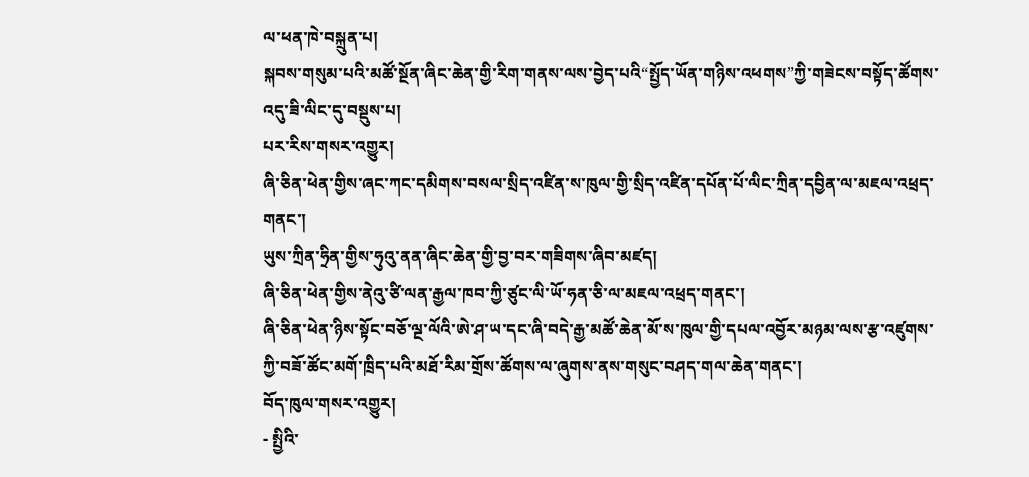ལ་ཕན་ཁེ་བསྐྲུན་པ།
སྐབས་གསུམ་པའི་མཚོ་སྔོན་ཞིང་ཆེན་གྱི་རིག་གནས་ལས་བྱེད་པའི“སྤྱོད་ཡོན་གཉིས་འཕགས”ཀྱི་གཟེངས་བསྟོད་ཚོགས་འདུ་ཟི་ལིང་དུ་བསྡུས་པ།
པར་རིས་གསར་འགྱུར།
ཞི་ཅིན་ཕེན་གྱིས་ཞང་ཀང་དམིགས་བསལ་སྲིད་འཛིན་ས་ཁུལ་གྱི་སྲིད་འཛིན་དཔོན་པོ་ལིང་ཀྲིན་དབྱིན་ལ་མཇལ་འཕྲད་གནང་།
ཡུས་ཀྲིན་ཧྲིན་གྱིས་ཧུའུ་ནན་ཞིང་ཆེན་གྱི་བྱ་བར་གཟིགས་ཞིབ་མཛད།
ཞི་ཅིན་ཕེན་གྱིས་ནེའུ་ཙི་ལན་རྒྱལ་ཁབ་ཀྱི་ཙུང་ལི་ཡོ་ཧན་ཅི་ལ་མཇལ་འཕྲད་གནང་།
ཞི་ཅིན་ཕེན་ཉིས་སྟོང་བཅོ་ལྔ་ལོའི་ཨེ་ཤ་ཡ་དང་ཞི་བདེ་རྒྱ་མཚོ་ཆེན་མོ་ས་ཁུལ་གྱི་དཔལ་འབྱོར་མཉམ་ལས་རྩ་འཛུགས་ཀྱི་བཟོ་ཚོང་མགོ་ཁྲིད་པའི་མཐོ་རིམ་གྲོས་ཚོགས་ལ་ཞུགས་ནས་གསུང་བཤད་གལ་ཆེན་གནང་།
བོད་ཁུལ་གསར་འགྱུར།
- སྤྱིའི་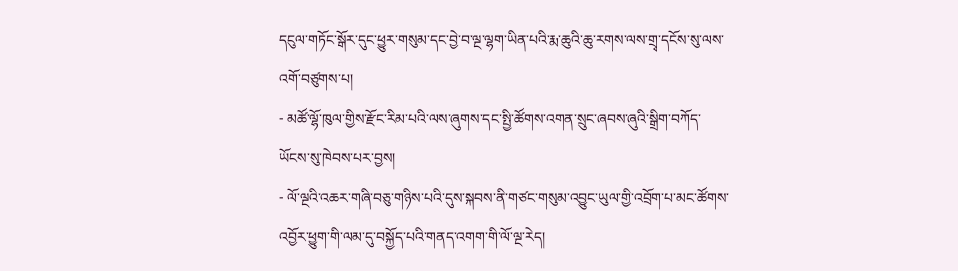དངུལ་གཏོང་སྒོར་དུང་ཕྱུར་གསུམ་དང་བྱེ་བ་ལྔ་ལྷག་ཡིན་པའི་རྨ་ཆུའི་ཆུ་རགས་ལས་གྲྭ་དངོས་སུ་ལས་འགོ་བཙུགས་པ།
- མཚོ་ལྷོ་ཁུལ་གྱིས་རྫོང་རིམ་པའི་ལས་ཞུགས་དང་སྤྱི་ཚོགས་འགན་སྲུང་ཞབས་ཞུའི་སྒྲིག་བཀོད་ཡོངས་སུ་ཁེབས་པར་བྱས།
- ལོ་ལྔའི་འཆར་གཞི་བཅུ་གཉིས་པའི་དུས་སྐབས་ནི་གཙང་གསུམ་འབྱུང་ཡུལ་གྱི་འབྲོག་པ་མང་ཚོགས་འབྱོར་ཕྱུག་གི་ལམ་དུ་བསྐྱོད་པའི་གནད་འགག་གི་ལོ་ལྔ་རེད།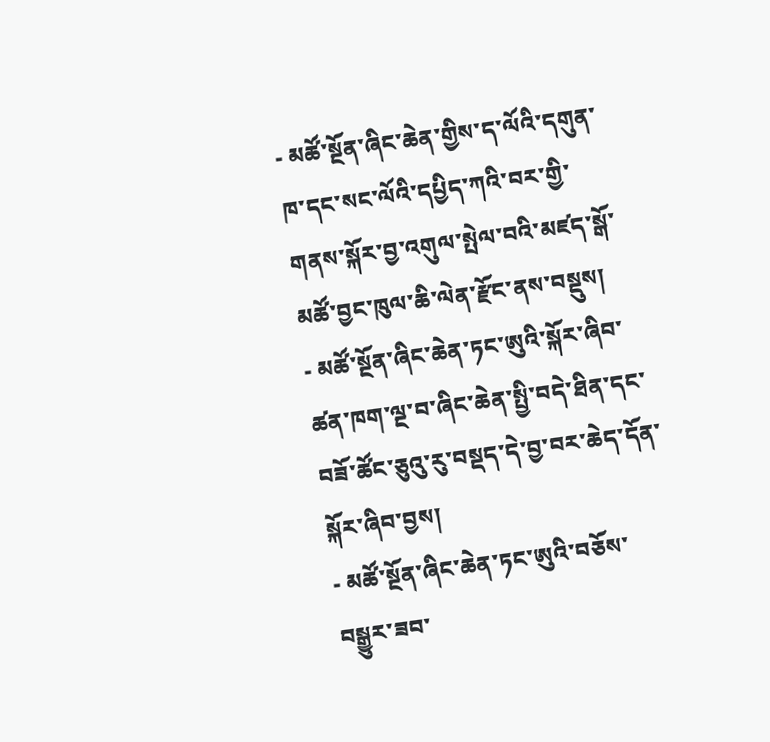- མཚོ་སྔོན་ཞིང་ཆེན་གྱིས་ད་ལོའི་དགུན་ཁ་དང་སང་ལོའི་དཔྱིད་ཀའི་བར་གྱི་གནས་སྐོར་བྱ་འགུལ་སྤེལ་བའི་མཛད་སྒོ་མཚོ་བྱང་ཁུལ་ཆི་ལེན་རྫོང་ནས་བསྡུས།
- མཚོ་སྔོན་ཞིང་ཆེན་ཏང་ཨུའི་སྐོར་ཞིབ་ཚན་ཁག་ལྔ་བ་ཞིང་ཆེན་སྤྱི་བདེ་ཐིན་དང་བཟོ་ཚོང་ཅུའུ་རུ་བསྡད་དེ་བྱ་བར་ཆེད་དོན་སྐོར་ཞིབ་བྱས།
- མཚོ་སྔོན་ཞིང་ཆེན་ཏང་ཨུའི་བཅོས་བསྒྱུར་ཟབ་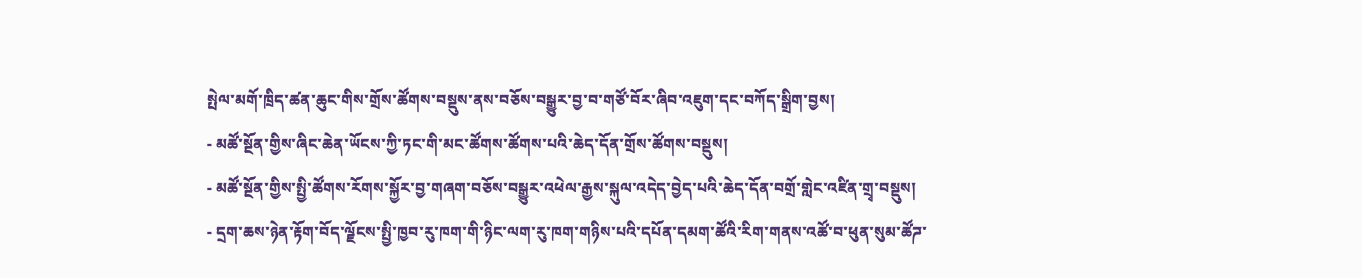སྤེལ་མགོ་ཁྲིད་ཚན་ཆུང་གིས་གྲོས་ཚོགས་བསྡུས་ནས་བཅོས་བསྒྱུར་བྱ་བ་གཙོ་བོར་ཞིབ་འཇུག་དང་བཀོད་སྒྲིག་བྱས།
- མཚོ་སྔོན་གྱིས་ཞིང་ཆེན་ཡོངས་ཀྱི་ཏང་གི་མང་ཚོགས་ཚོགས་པའི་ཆེད་དོན་གྲོས་ཚོགས་བསྡུས།
- མཚོ་སྔོན་གྱིས་སྤྱི་ཚོགས་རོགས་སྐྱོར་བྱ་གཞག་བཅོས་བསྒྱུར་འཕེལ་རྒྱས་སྐུལ་འདེད་བྱེད་པའི་ཆེད་དོན་བགྲོ་གླེང་འཛིན་གྲྭ་བསྡུས།
- དྲག་ཆས་ཉེན་རྟོག་བོད་ལྗོངས་སྤྱི་ཁྱབ་རུ་ཁག་གི་ཉིང་ལག་རུ་ཁག་གཉིས་པའི་དཔོན་དམག་ཚོའི་རིག་གནས་འཚོ་བ་ཕུན་སུམ་ཚོཌ་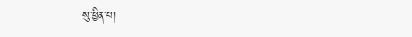སུ་ཕྱིན་པ།